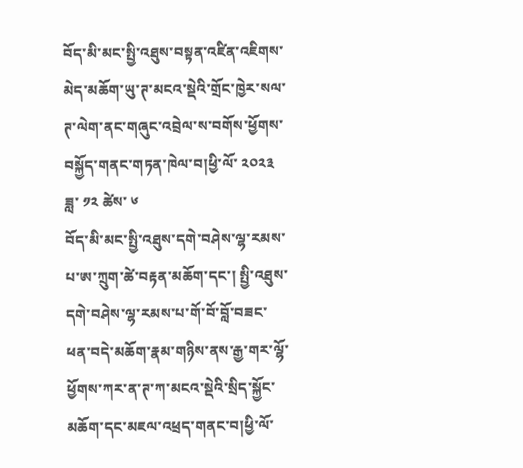བོད་མི་མང་སྤྱི་འཐུས་བསྟན་འཛིན་འཇིགས་མེད་མཆོག་ཡུ་ཊ་མངའ་སྡེའི་གྲོང་ཁྱེར་སལ་ཊ་ལེག་ནང་གཞུང་འབྲེལ་ས་བགོས་ཕྱོགས་བསྐྱོད་གནང་གཏན་ཁེལ་བ།ཕྱི་ལོ་ ༢༠༢༣ ཟླ་ ༡༢ ཚེས་ ༦
བོད་མི་མང་སྤྱི་འཐུས་དགེ་བཤེས་ལྷ་རམས་པ་ཨ་ཀྲུག་ཚེ་བརྟན་མཆོག་དང་། སྤྱི་འཐུས་དགེ་བཤེས་ལྷ་རམས་པ་གོ་བོ་བློ་བཟང་ཕན་བདེ་མཆོག་རྣམ་གཉིས་ནས་རྒྱ་གར་ལྷོ་ཕྱོགས་ཀར་ན་ཊ་ཀ་མངའ་སྡེའི་སྲིད་སྐྱོང་མཆོག་དང་མཇལ་འཕྲད་གནང་བ།ཕྱི་ལོ་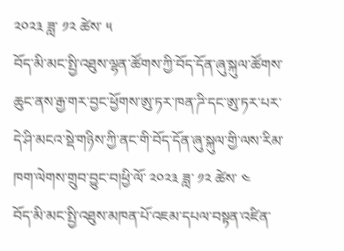༢༠༢༣ ཟླ་ ༡༢ ཚེས་ ༥
བོད་མི་མང་སྤྱི་འཐུས་ལྷན་ཚོགས་ཀྱི་བོད་དོན་ཞུ་སྐུལ་ཚོགས་ཆུང་ནས་རྒྱ་གར་བྱང་ཕྱོགས་ཨུ་ཏར་ཁན་ཌི་དང་ཨུ་ཏར་པར་དེ་ཤི་མངའ་སྡེ་གཉིས་ཀྱི་ནང་གི་བོད་དོན་ཞུ་སྐུལ་གྱི་ལས་རིམ་ཁག་ལེགས་གྲུབ་བྱུང་བ།ཕྱི་ལོ་ ༢༠༢༣ ཟླ་ ༡༢ ཚེས་ ༤
བོད་མི་མང་སྤྱི་འཐུས་མཁན་པོ་འཇམ་དཔལ་བསྟན་འཛིན་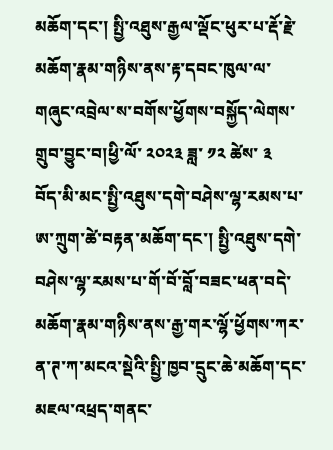མཆོག་དང་། སྤྱི་འཐུས་རྒྱལ་ལྡོང་ཕུར་པ་རྡོ་རྗེ་མཆོག་རྣམ་གཉིས་ནས་རྟ་དབང་ཁུལ་ལ་གཞུང་འབྲེལ་ས་བགོས་ཕྱོགས་བསྐྱོད་ལེགས་གྲུབ་བྱུང་བ།ཕྱི་ལོ་ ༢༠༢༣ ཟླ་ ༡༢ ཚེས་ ༣
བོད་མི་མང་སྤྱི་འཐུས་དགེ་བཤེས་ལྷ་རམས་པ་ཨ་ཀྲུག་ཚེ་བརྟན་མཆོག་དང་། སྤྱི་འཐུས་དགེ་བཤེས་ལྷ་རམས་པ་གོ་བོ་བློ་བཟང་ཕན་བདེ་མཆོག་རྣམ་གཉིས་ནས་རྒྱ་གར་ལྷོ་ཕྱོགས་ཀར་ན་ཊ་ཀ་མངའ་སྡེའི་སྤྱི་ཁྱབ་དྲུང་ཆེ་མཆོག་དང་མཇལ་འཕྲད་གནང་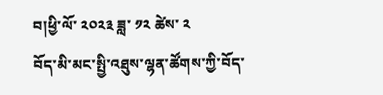བ།ཕྱི་ལོ་ ༢༠༢༣ ཟླ་ ༡༢ ཚེས་ ༢
བོད་མི་མང་སྤྱི་འཐུས་ལྷན་ཚོགས་ཀྱི་བོད་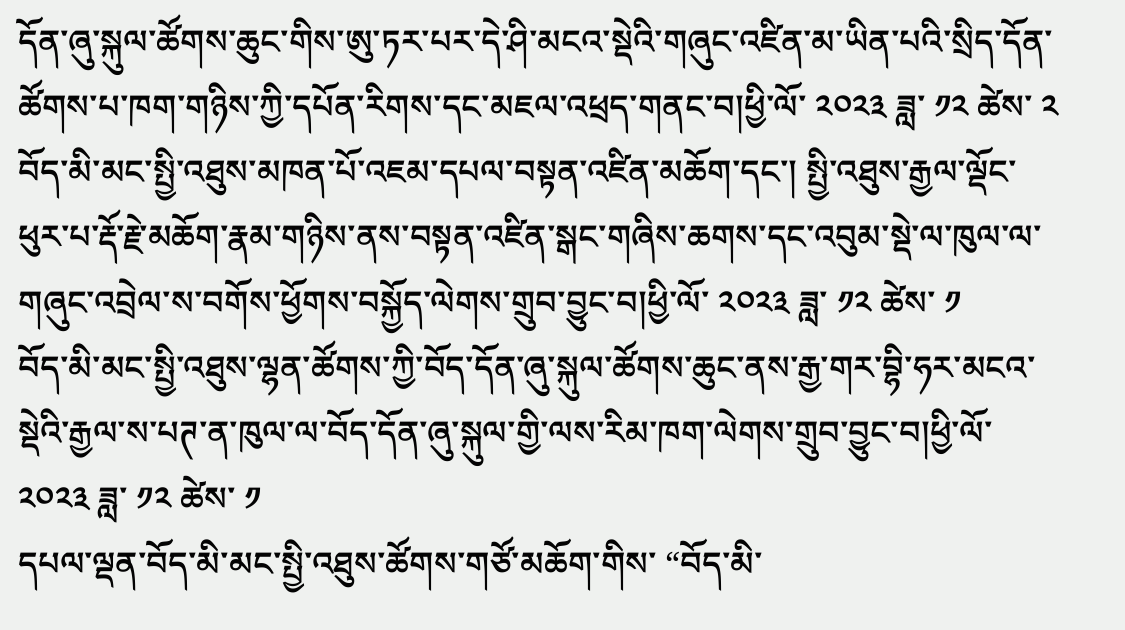དོན་ཞུ་སྐུལ་ཚོགས་ཆུང་གིས་ཨུ་ཏར་པར་དེ་ཤི་མངའ་སྡེའི་གཞུང་འཛིན་མ་ཡིན་པའི་སྲིད་དོན་ཚོགས་པ་ཁག་གཉིས་ཀྱི་དཔོན་རིགས་དང་མཇལ་འཕྲད་གནང་བ།ཕྱི་ལོ་ ༢༠༢༣ ཟླ་ ༡༢ ཚེས་ ༢
བོད་མི་མང་སྤྱི་འཐུས་མཁན་པོ་འཇམ་དཔལ་བསྟན་འཛིན་མཆོག་དང་། སྤྱི་འཐུས་རྒྱལ་ལྡོང་ཕུར་པ་རྡོ་རྗེ་མཆོག་རྣམ་གཉིས་ནས་བསྟན་འཛིན་སྒང་གཞིས་ཆགས་དང་འབུམ་སྡེ་ལ་ཁུལ་ལ་གཞུང་འབྲེལ་ས་བགོས་ཕྱོགས་བསྐྱོད་ལེགས་གྲུབ་བྱུང་བ།ཕྱི་ལོ་ ༢༠༢༣ ཟླ་ ༡༢ ཚེས་ ༡
བོད་མི་མང་སྤྱི་འཐུས་ལྷན་ཚོགས་ཀྱི་བོད་དོན་ཞུ་སྐུལ་ཚོགས་ཆུང་ནས་རྒྱ་གར་བྷི་ཧར་མངའ་སྡེའི་རྒྱལ་ས་པཊ་ན་ཁུལ་ལ་བོད་དོན་ཞུ་སྐུལ་གྱི་ལས་རིམ་ཁག་ལེགས་གྲུབ་བྱུང་བ།ཕྱི་ལོ་ ༢༠༢༣ ཟླ་ ༡༢ ཚེས་ ༡
དཔལ་ལྡན་བོད་མི་མང་སྤྱི་འཐུས་ཚོགས་གཙོ་མཆོག་གིས་ “བོད་མི་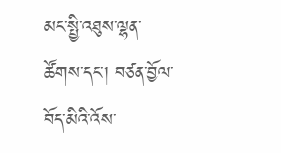མང་སྤྱི་འཐུས་ལྷན་ཚོགས་དང་། བཙན་བྱོལ་བོད་མིའི་འོས་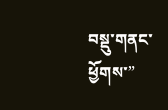བསྡུ་གནང་ཕྱོགས་”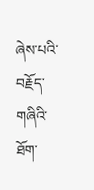ཞེས་པའི་བརྗོད་གཞིའི་ཐོག་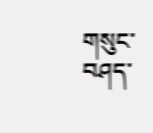གསུང་བཤད་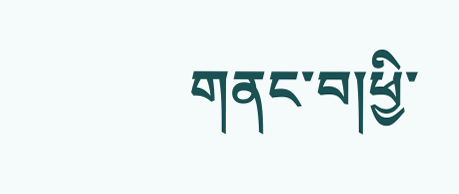གནང་བ།ཕྱི་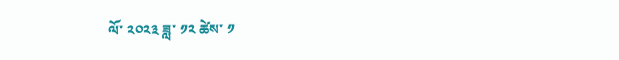ལོ་ ༢༠༢༣ ཟླ་ ༡༢ ཚེས་ ༡